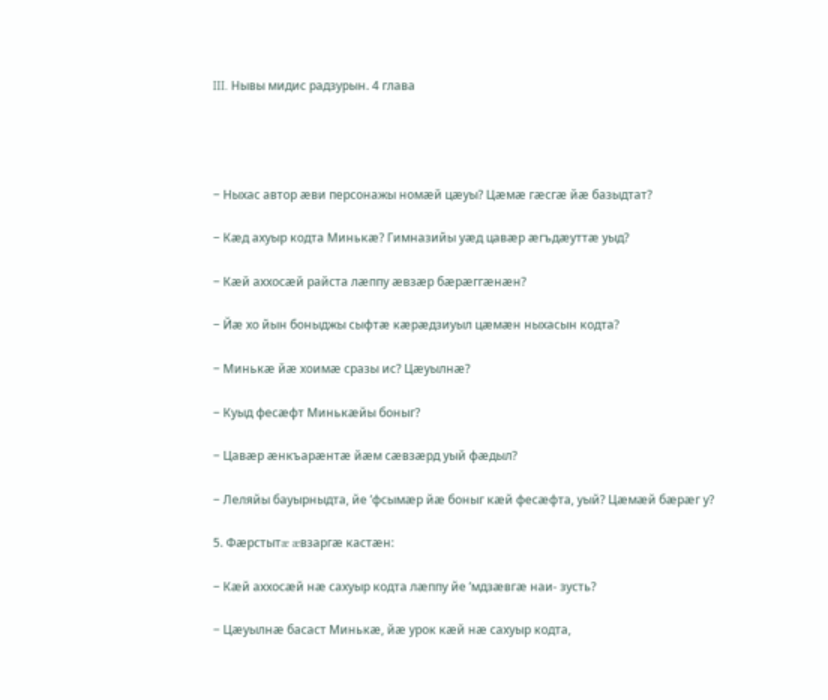III. Нывы мидис радзурын. 4 глава




− Ныхас автор æви персонажы номæй цæуы? Цæмæ гæсгæ йæ базыдтат?

− Кæд ахуыр кодта Минькæ? Гимназийы уæд цавæр æгъдæуттæ уыд?

− Кæй аххосæй райста лæппу æвзæр бæрæггæнæн?

− Йæ хо йын боныджы сыфтæ кæрæдзиуыл цæмæн ныхасын кодта?

− Минькæ йæ хоимæ сразы ис? Цæуылнæ?

− Куыд фесæфт Минькæйы боныг?

− Цавæр æнкъарæнтæ йæм сæвзæрд уый фæдыл?

− Леляйы бауырныдта, йе ’фсымæр йæ боныг кæй фесæфта, уый? Цæмæй бæрæг у?

5. Фæрстытæ æвзаргæ кастæн:

− Кæй аххосæй нæ сахуыр кодта лæппу йе ’мдзæвгæ наи- зусть?

− Цæуылнæ басаст Минькæ, йæ урок кæй нæ сахуыр кодта,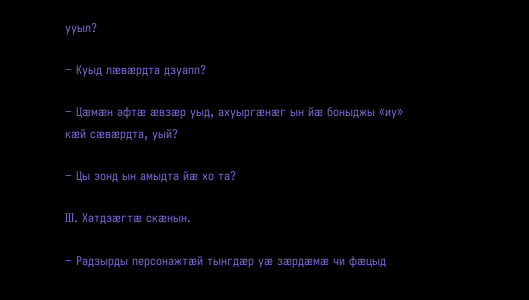ууыл?

− Куыд лæвæрдта дзуапп?

− Цæмæн афтæ æвзæр уыд, ахуыргæнæг ын йæ боныджы «иу» кæй сæвæрдта, уый?

− Цы зонд ын амыдта йæ хо та?

III. Хатдзæгтæ скæнын.

− Радзырды персонажтæй тынгдæр уæ зæрдæмæ чи фæцыд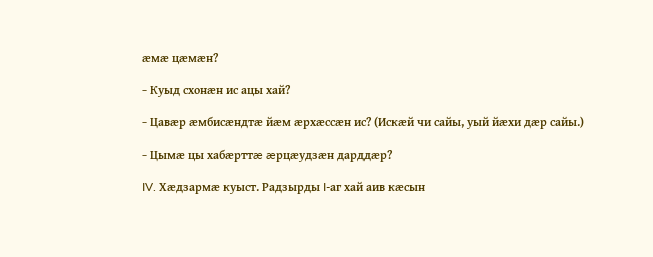æмæ цæмæн?

− Куыд схонæн ис ацы хай?

− Цавæр æмбисæндтæ йæм æрхæссæн ис? (Искæй чи сайы, уый йæхи дæр сайы.)

− Цымæ цы хабæрттæ æрцæудзæн дарддæр?

IV. Хæдзармæ куыст. Радзырды I-аг хай аив кæсын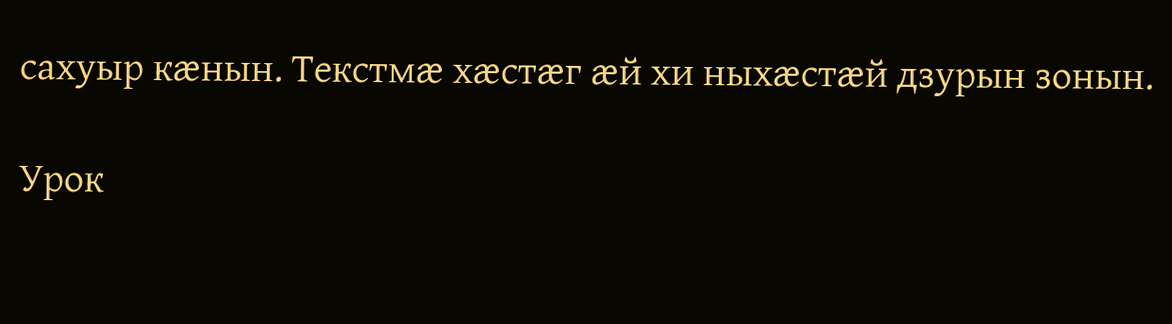сахуыр кæнын. Текстмæ хæстæг æй хи ныхæстæй дзурын зонын.

Урок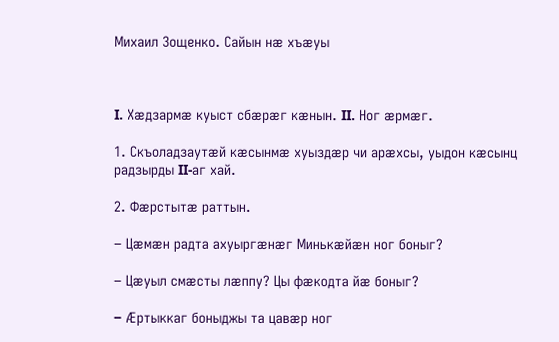Михаил Зощенко. Сайын нæ хъæуы



I. Хæдзармæ куыст сбæрæг кæнын. II. Ног æрмæг.

1. Скъоладзаутæй кæсынмæ хуыздæр чи арæхсы, уыдон кæсынц радзырды II-аг хай.

2. Фæрстытæ раттын.

− Цæмæн радта ахуыргæнæг Минькæйæн ног боныг?

− Цæуыл смæсты лæппу? Цы фæкодта йæ боныг?

− Æртыккаг боныджы та цавæр ног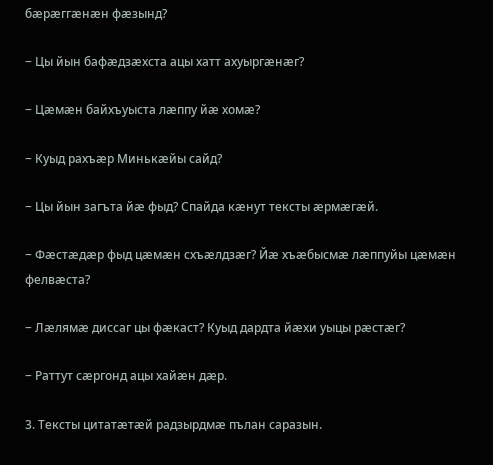бæрæггæнæн фæзынд?

− Цы йын бафæдзæхста ацы хатт ахуыргæнæг?

− Цæмæн байхъуыста лæппу йæ хомæ?

− Куыд рахъæр Минькæйы сайд?

− Цы йын загъта йæ фыд? Спайда кæнут тексты æрмæгæй.

− Фæстæдæр фыд цæмæн схъæлдзæг? Йæ хъæбысмæ лæппуйы цæмæн фелвæста?

− Лæлямæ диссаг цы фæкаст? Куыд дардта йæхи уыцы рæстæг?

− Раттут сæргонд ацы хайæн дæр.

3. Тексты цитатæтæй радзырдмæ пълан саразын.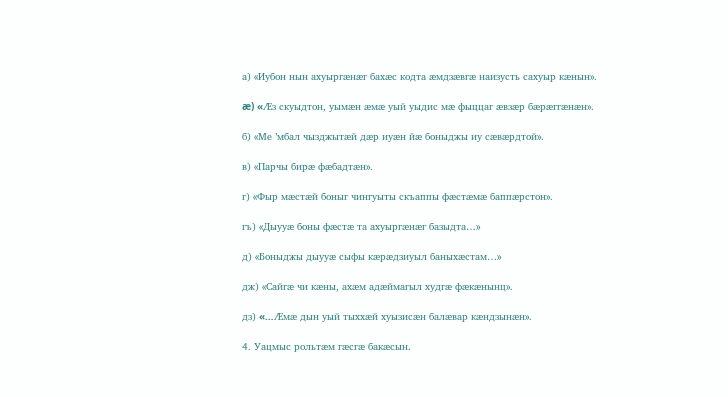а) «Иубон нын ахуыргæнæг бахæс кодта æмдзæвгæ наизусть сахуыр кæнын».

æ) «Æз скуыдтон, уымæн æмæ уый уыдис мæ фыццаг æвзæр бæрæггæнæн».

б) «Ме ’мбал чызджытæй дæр иуæн йæ боныджы иу сæвæрдтой».

в) «Парчы бирæ фæбадтæн».

г) «Фыр мæстæй боныг чингуыты скъаппы фæстæмæ баппæрстон».

гъ) «Дыууæ боны фæстæ та ахуыргæнæг базыдта…»

д) «Боныджы дыууæ сыфы кæрæдзиуыл баныхæстам…»

дж) «Сайгæ чи кæны, ахæм адæймагыл худгæ фæкæнынц».

дз) «…Æмæ дын уый тыххæй хуызисæн балæвар кæндзынæн».

4. Уацмыс рольтæм гæсгæ бакæсын.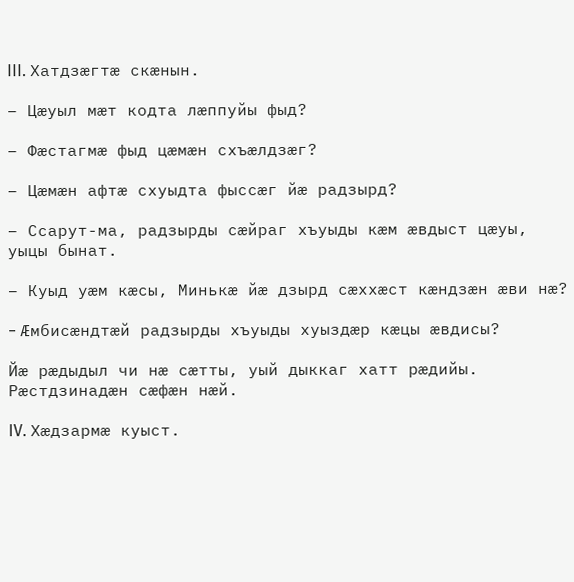III. Хатдзæгтæ скæнын.

− Цæуыл мæт кодта лæппуйы фыд?

− Фæстагмæ фыд цæмæн схъæлдзæг?

− Цæмæн афтæ схуыдта фыссæг йæ радзырд?

− Ссарут-ма, радзырды сæйраг хъуыды кæм æвдыст цæуы, уыцы бынат.

− Куыд уæм кæсы, Минькæ йæ дзырд сæххæст кæндзæн æви нæ?

− Æмбисæндтæй радзырды хъуыды хуыздæр кæцы æвдисы?

Йæ рæдыдыл чи нæ сæтты, уый дыккаг хатт рæдийы. Рæстдзинадæн сæфæн нæй.

IV. Хæдзармæ куыст.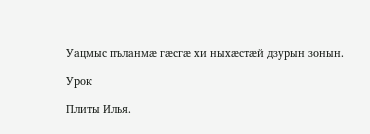Уацмыс пъланмæ гæсгæ хи ныхæстæй дзурын зонын.

Урок

Плиты Илья.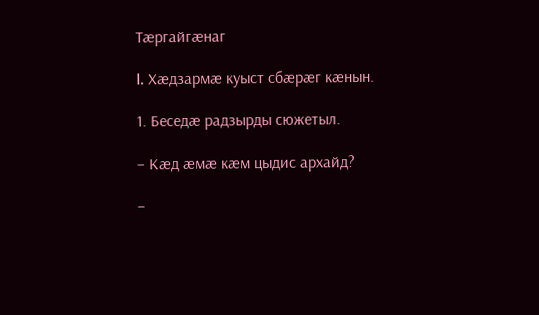Тæргайгæнаг

I. Хæдзармæ куыст сбæрæг кæнын.

1. Беседæ радзырды сюжетыл.

− Кæд æмæ кæм цыдис архайд?

−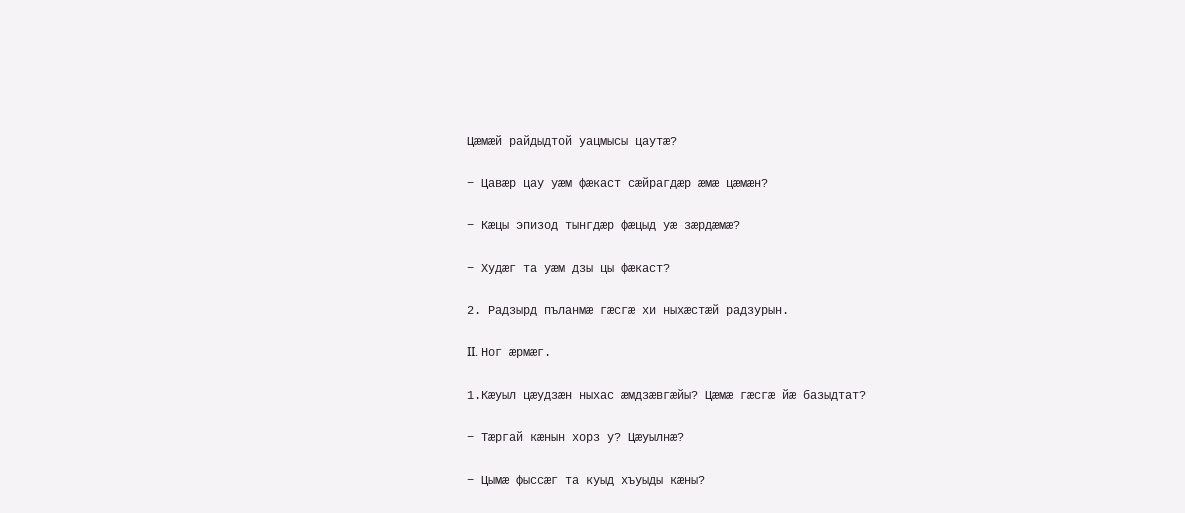Цæмæй райдыдтой уацмысы цаутæ?

− Цавæр цау уæм фæкаст сæйрагдæр æмæ цæмæн?

− Кæцы эпизод тынгдæр фæцыд уæ зæрдæмæ?

− Худæг та уæм дзы цы фæкаст?

2. Радзырд пъланмæ гæсгæ хи ныхæстæй радзурын.

II. Ног æрмæг.

1.Кæуыл цæудзæн ныхас æмдзæвгæйы? Цæмæ гæсгæ йæ базыдтат?

− Тæргай кæнын хорз у? Цæуылнæ?

− Цымæ фыссæг та куыд хъуыды кæны?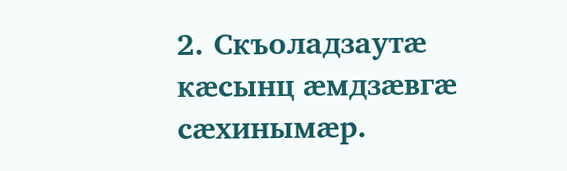2. Скъоладзаутæ кæсынц æмдзæвгæ сæхинымæр.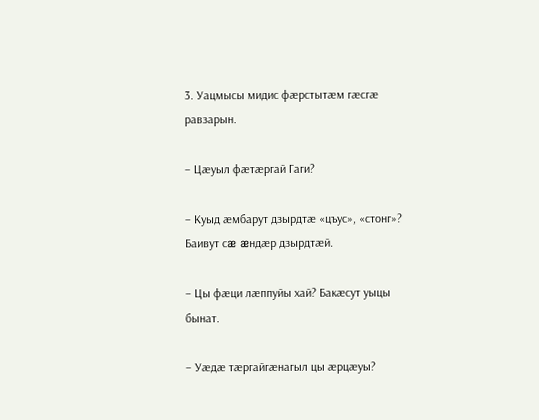3. Уацмысы мидис фæрстытæм гæсгæ равзарын.

− Цæуыл фæтæргай Гаги?

− Куыд æмбарут дзырдтæ «цъус», «стонг»? Баивут сæ æндæр дзырдтæй.

− Цы фæци лæппуйы хай? Бакæсут уыцы бынат.

− Уæдæ тæргайгæнагыл цы æрцæуы?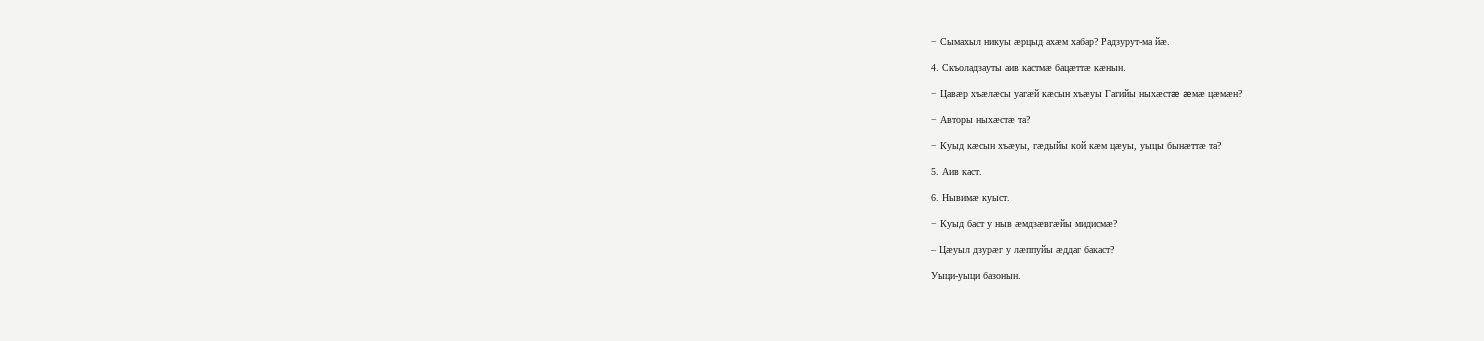− Сымахыл никуы æрцыд ахæм хабар? Радзурут-ма йæ.

4. Скъоладзауты аив кастмæ бацæттæ кæнын.

− Цавæр хъæлæсы уагæй кæсын хъæуы Гагийы ныхæстæ æмæ цæмæн?

− Авторы ныхæстæ та?

− Куыд кæсын хъæуы, гæдыйы кой кæм цæуы, уыцы бынæттæ та?

5. Аив каст.

6. Нывимæ куыст.

− Куыд баст у ныв æмдзæвгæйы мидисмæ?

– Цæуыл дзурæг у лæппуйы æддаг бакаст?

Уыци-уыци базонын.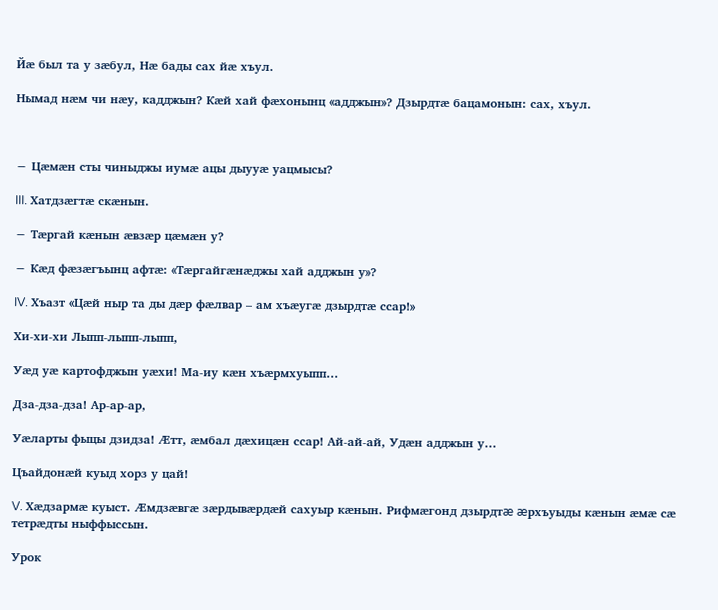Йæ был та у зæбул, Нæ бады сах йæ хъул.

Нымад нæм чи нæу, кадджын? Кæй хай фæхонынц «адджын»? Дзырдтæ бацамонын: сах, хъул.



− Цæмæн сты чиныджы иумæ ацы дыууæ уацмысы?

III. Хатдзæгтæ скæнын.

− Тæргай кæнын æвзæр цæмæн у?

− Кæд фæзæгъынц афтæ: «Тæргайгæнæджы хай адджын у»?

IV. Хъазт «Цæй ныр та ды дæр фæлвар – ам хъæугæ дзырдтæ ссар!»

Хи-хи-хи Лыпп-лыпп-лыпп,

Уæд уæ картофджын уæхи! Ма-иу кæн хъæрмхуыпп…

Дза-дза-дза! Ар-ар-ар,

Уæларты фыцы дзидза! Æтт, æмбал дæхицæн ссар! Ай-ай-ай, Удæн адджын у…

Цъайдонæй куыд хорз у цай!

V. Хæдзармæ куыст. Æмдзæвгæ зæрдывæрдæй сахуыр кæнын. Рифмæгонд дзырдтæ æрхъуыды кæнын æмæ сæ тетрæдты ныффыссын.

Урок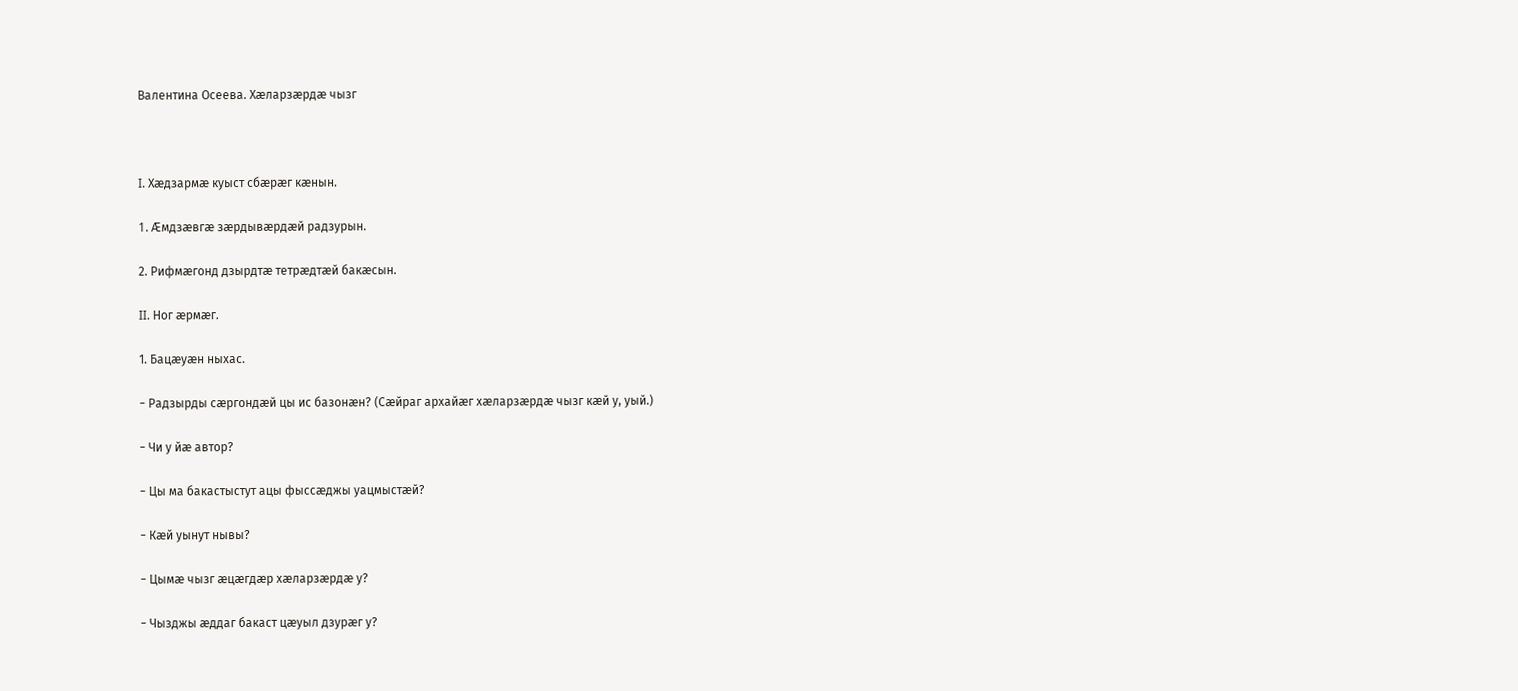Валентина Осеева. Хæларзæрдæ чызг



I. Хæдзармæ куыст сбæрæг кæнын.

1. Æмдзæвгæ зæрдывæрдæй радзурын.

2. Рифмæгонд дзырдтæ тетрæдтæй бакæсын.

II. Ног æрмæг.

1. Бацæуæн ныхас.

− Радзырды сæргондæй цы ис базонæн? (Сæйраг архайæг хæларзæрдæ чызг кæй у, уый.)

− Чи у йæ автор?

− Цы ма бакастыстут ацы фыссæджы уацмыстæй?

− Кæй уынут нывы?

− Цымæ чызг æцæгдæр хæларзæрдæ у?

− Чызджы æддаг бакаст цæуыл дзурæг у?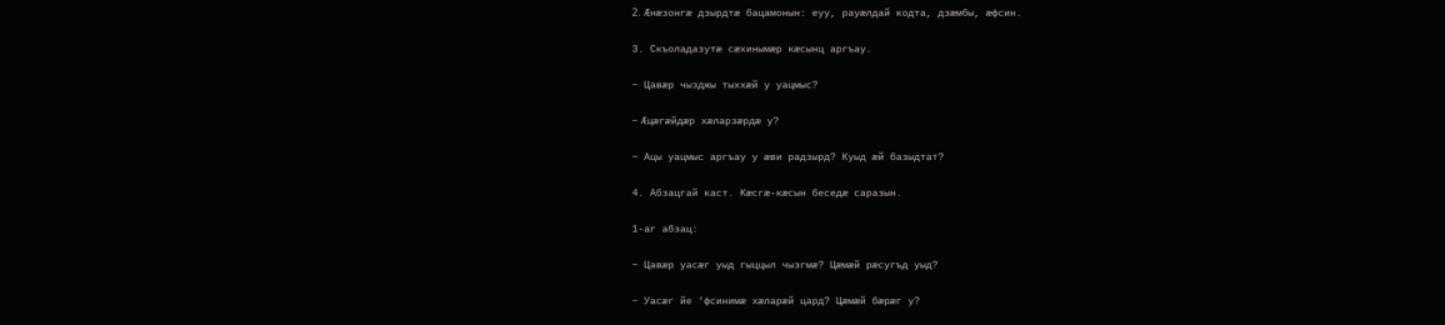2. Æнæзонгæ дзырдтæ бацамонын: еуу, рауæлдай кодта, дзæмбы, æфсин.

3. Скъоладазутæ сæхинымæр кæсынц аргъау.

− Цавæр чызджы тыххæй у уацмыс?

− Æцæгæйдæр хæларзæрдæ у?

− Ацы уацмыс аргъау у æви радзырд? Куыд æй базыдтат?

4. Абзацгай каст. Кæсгæ-кæсын беседæ саразын.

1-аг абзац:

− Цавæр уасæг уыд гыццыл чызгмæ? Цæмæй рæсугъд уыд?

− Уасæг йе ’фсинимæ хæларæй цард? Цæмæй бæрæг у?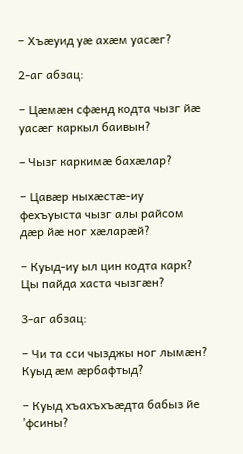− Хъæуид уæ ахæм уасæг?

2-аг абзац:

− Цæмæн сфæнд кодта чызг йæ уасæг каркыл баивын?

– Чызг каркимæ бахæлар?

− Цавæр ныхæстæ-иу фехъуыста чызг алы райсом дæр йæ ног хæларæй?

− Куыд-иу ыл цин кодта карк? Цы пайда хаста чызгæн?

3-аг абзац:

− Чи та сси чызджы ног лымæн? Куыд æм æрбафтыд?

− Куыд хъахъхъæдта бабыз йе ’фсины?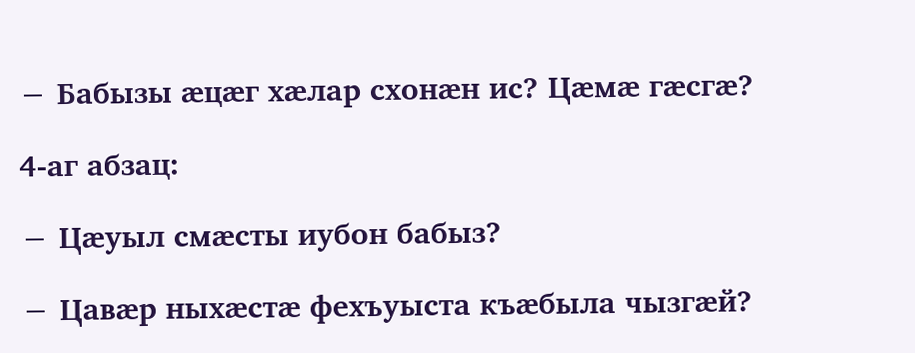− Бабызы æцæг хæлар схонæн ис? Цæмæ гæсгæ?

4-аг абзац:

− Цæуыл смæсты иубон бабыз?

− Цавæр ныхæстæ фехъуыста къæбыла чызгæй?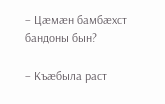− Цæмæн бамбæхст бандоны бын?

− Къæбыла раст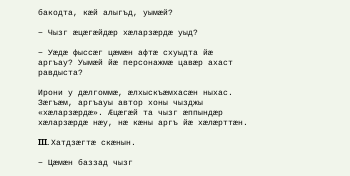бакодта, кæй алыгъд, уымæй?

− Чызг æцæгæйдæр хæларзæрдæ уыд?

− Уæдæ фыссæг цæмæн афтæ схуыдта йæ аргъау? Уымæй йæ персонажмæ цавæр ахаст равдыста?

Ирони у дæлгоммæ, æлхыскъæмхасæн ныхас. Зæгъæм, аргъауы автор хоны чызджы «хæларзæрдæ». Æцæгæй та чызг æппындæр хæларзæрдæ нæу, нæ кæны аргъ йæ хæлæрттæн.

III. Хатдзæгтæ скæнын.

− Цæмæн баззад чызг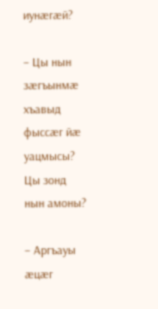иунæгæй?

− Цы нын зæгъынмæ хъавыд фыссæг йæ уацмысы? Цы зонд нын амоны?

− Аргъауы æцæг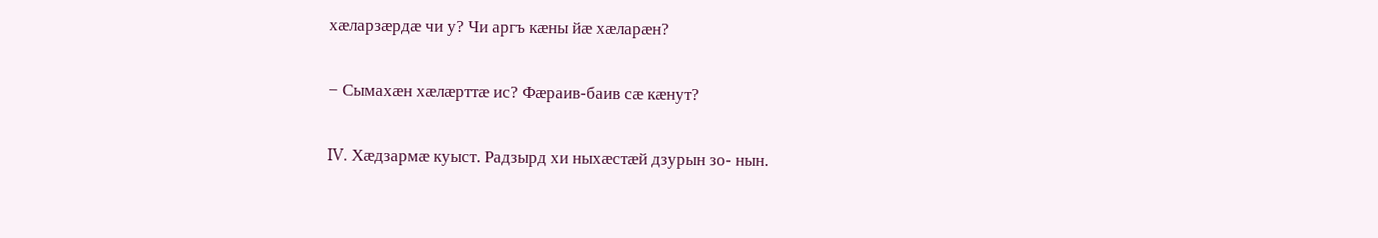хæларзæрдæ чи у? Чи аргъ кæны йæ хæларæн?

− Сымахæн хæлæрттæ ис? Фæраив-баив сæ кæнут?

IV. Хæдзармæ куыст. Радзырд хи ныхæстæй дзурын зо- нын.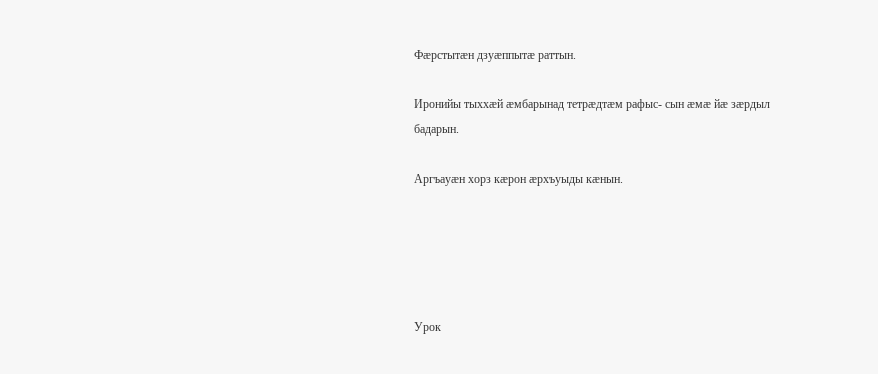Фæрстытæн дзуæппытæ раттын.

Иронийы тыххæй æмбарынад тетрæдтæм рафыс- сын æмæ йæ зæрдыл бадарын.

Аргъауæн хорз кæрон æрхъуыды кæнын.





Урок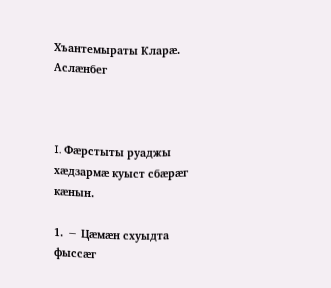Хъантемыраты Кларæ. Аслæнбег



I. Фæрстыты руаджы хæдзармæ куыст сбæрæг кæнын.

1. − Цæмæн схуыдта фыссæг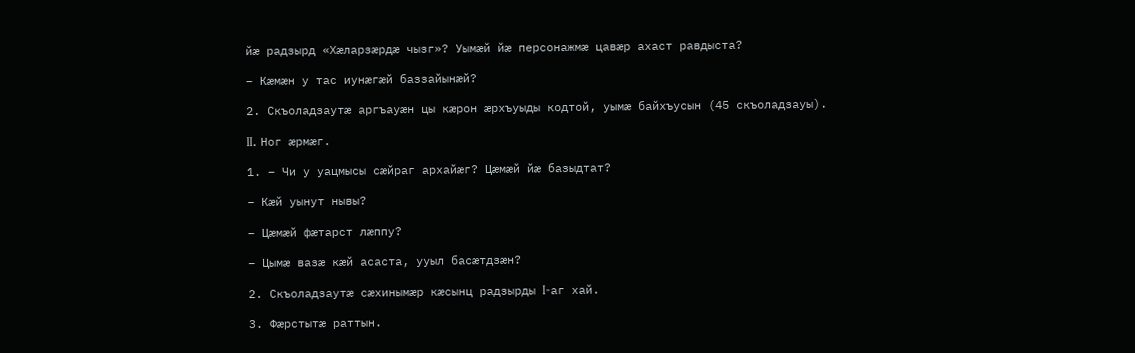йæ радзырд «Хæларзæрдæ чызг»? Уымæй йæ персонажмæ цавæр ахаст равдыста?

− Кæмæн у тас иунæгæй баззайынæй?

2. Скъоладзаутæ аргъауæн цы кæрон æрхъуыды кодтой, уымæ байхъусын (45 скъоладзауы).

II. Ног æрмæг.

1. − Чи у уацмысы сæйраг архайæг? Цæмæй йæ базыдтат?

− Кæй уынут нывы?

− Цæмæй фæтарст лæппу?

− Цымæ вазæ кæй асаста, ууыл басæтдзæн?

2. Скъоладзаутæ сæхинымæр кæсынц радзырды I-аг хай.

3. Фæрстытæ раттын.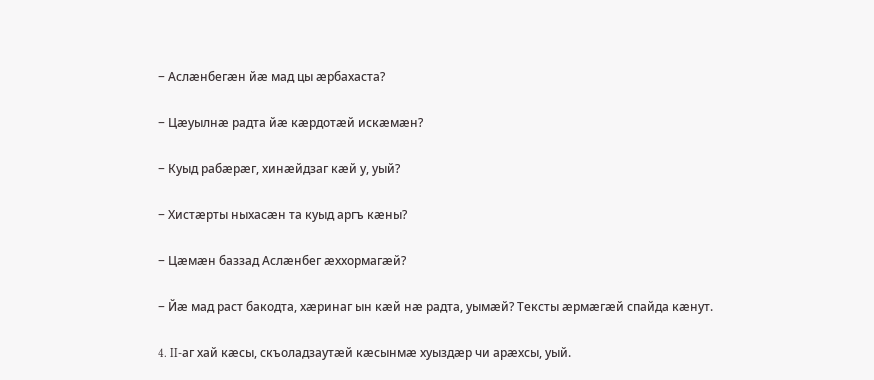− Аслæнбегæн йæ мад цы æрбахаста?

− Цæуылнæ радта йæ кæрдотæй искæмæн?

− Куыд рабæрæг, хинæйдзаг кæй у, уый?

− Хистæрты ныхасæн та куыд аргъ кæны?

− Цæмæн баззад Аслæнбег æххормагæй?

− Йæ мад раст бакодта, хæринаг ын кæй нæ радта, уымæй? Тексты æрмæгæй спайда кæнут.

4. II-аг хай кæсы, скъоладзаутæй кæсынмæ хуыздæр чи арæхсы, уый.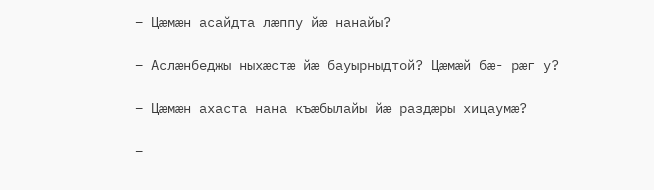− Цæмæн асайдта лæппу йæ нанайы?

− Аслæнбеджы ныхæстæ йæ бауырныдтой? Цæмæй бæ- рæг у?

− Цæмæн ахаста нана къæбылайы йæ раздæры хицаумæ?

−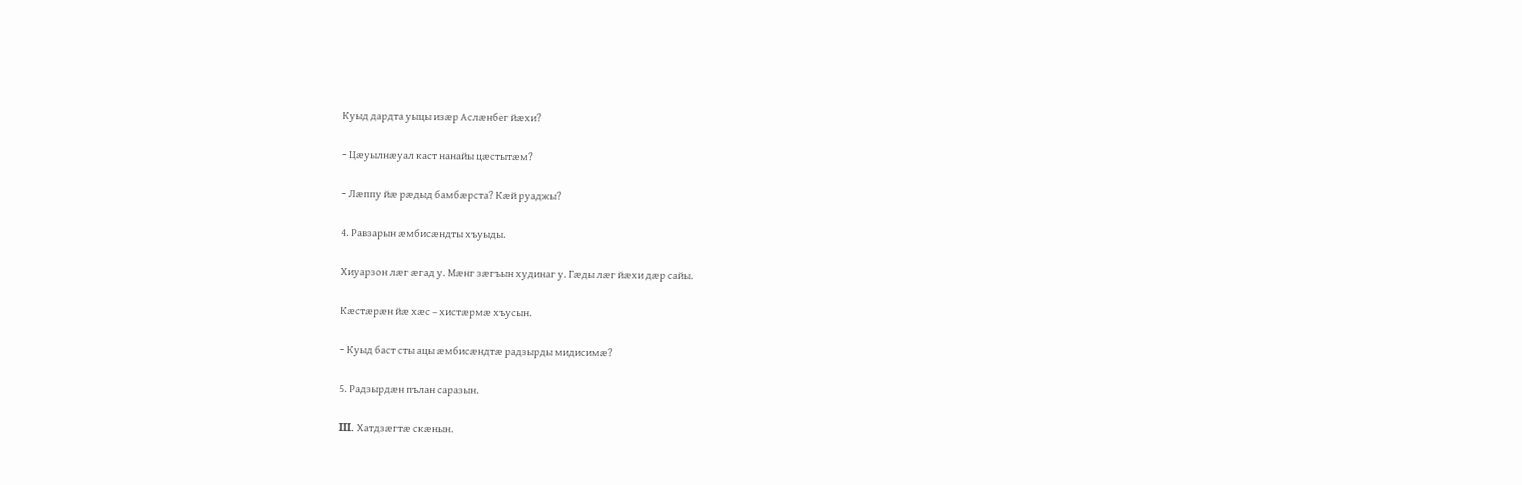Куыд дардта уыцы изæр Аслæнбег йæхи?

− Цæуылнæуал каст нанайы цæстытæм?

− Лæппу йæ рæдыд бамбæрста? Кæй руаджы?

4. Равзарын æмбисæндты хъуыды.

Хиуарзон лæг æгад у. Мæнг зæгъын худинаг у. Гæды лæг йæхи дæр сайы.

Кæстæрæн йæ хæс – хистæрмæ хъусын.

− Куыд баст сты ацы æмбисæндтæ радзырды мидисимæ?

5. Радзырдæн пълан саразын.

III. Хатдзæгтæ скæнын.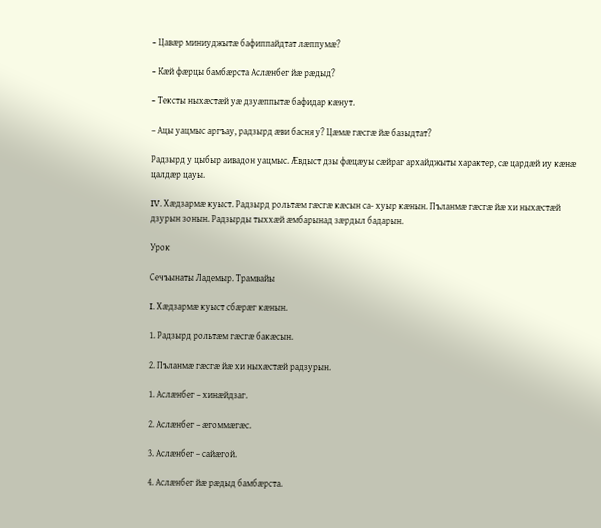− Цавæр миниуджытæ бафиппайдтат лæппумæ?

− Кæй фæрцы бамбæрста Аслæнбег йæ рæдыд?

− Тексты ныхæстæй уæ дзуæппытæ бафидар кæнут.

– Ацы уацмыс аргъау, радзырд æви басня у? Цæмæ гæсгæ йæ базыдтат?

Радзырд у цыбыр аивадон уацмыс. Æвдыст дзы фæцæуы сæйраг архайджыты характер, сæ цардæй иу кæнæ цалдæр цауы.

IV. Хæдзармæ куыст. Радзырд рольтæм гæсгæ кæсын са- хуыр кæнын. Пъланмæ гæсгæ йæ хи ныхæстæй дзурын зонын. Радзырды тыххæй æмбарынад зæрдыл бадарын.

Урок

Сечъынаты Ладемыр. Трамвайы

I. Хæдзармæ куыст сбæрæг кæнын.

1. Радзырд рольтæм гæсгæ бакæсын.

2. Пъланмæ гæсгæ йæ хи ныхæстæй радзурын.

1. Аслæнбег – хинæйдзаг.

2. Аслæнбег – æгоммæгæс.

3. Аслæнбег – сайæгой.

4. Аслæнбег йæ рæдыд бамбæрста.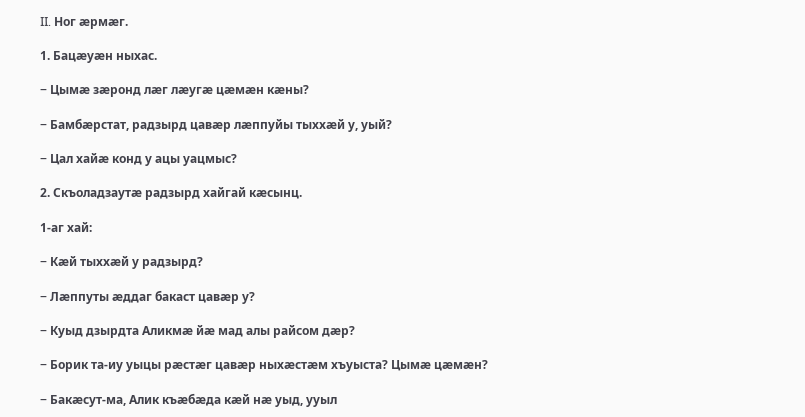II. Ног æрмæг.

1. Бацæуæн ныхас.

− Цымæ зæронд лæг лæугæ цæмæн кæны?

− Бамбæрстат, радзырд цавæр лæппуйы тыххæй у, уый?

− Цал хайæ конд у ацы уацмыс?

2. Скъоладзаутæ радзырд хайгай кæсынц.

1-аг хай:

− Кæй тыххæй у радзырд?

− Лæппуты æддаг бакаст цавæр у?

− Куыд дзырдта Аликмæ йæ мад алы райсом дæр?

− Борик та-иу уыцы рæстæг цавæр ныхæстæм хъуыста? Цымæ цæмæн?

− Бакæсут-ма, Алик къæбæда кæй нæ уыд, ууыл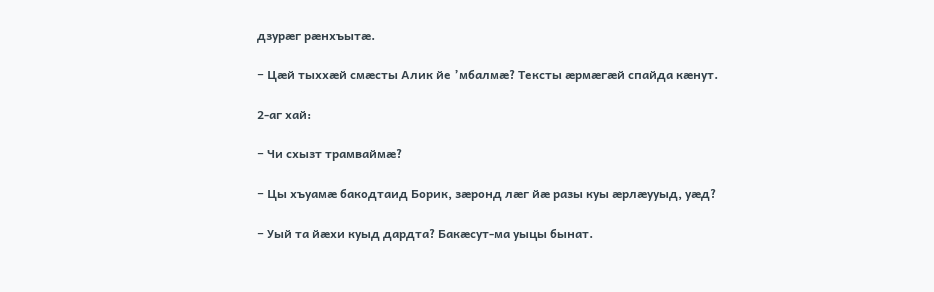дзурæг рæнхъытæ.

− Цæй тыххæй смæсты Алик йе ’мбалмæ? Тексты æрмæгæй спайда кæнут.

2-аг хай:

− Чи схызт трамваймæ?

− Цы хъуамæ бакодтаид Борик, зæронд лæг йæ разы куы æрлæууыд, уæд?

− Уый та йæхи куыд дардта? Бакæсут-ма уыцы бынат.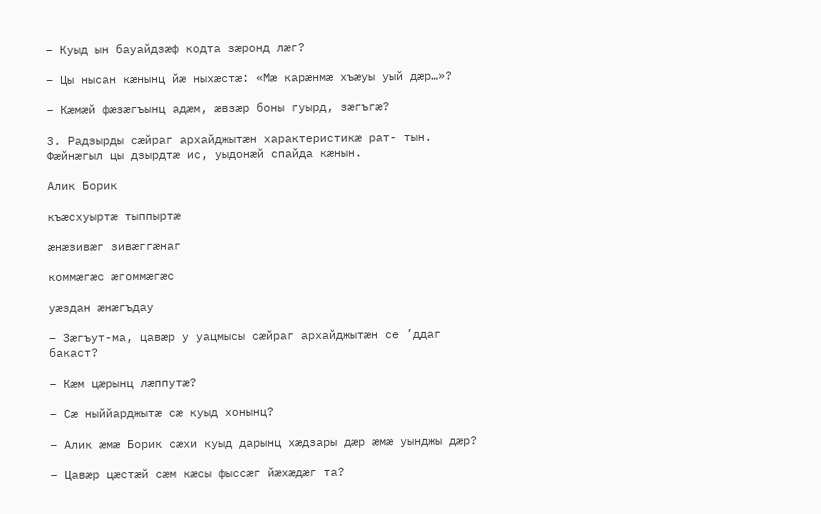− Куыд ын бауайдзæф кодта зæронд лæг?

− Цы нысан кæнынц йæ ныхæстæ: «Мæ карæнмæ хъæуы уый дæр…»?

− Кæмæй фæзæгъынц адæм, æвзæр боны гуырд, зæгъгæ?

3. Радзырды сæйраг архайджытæн характеристикæ рат- тын. Фæйнæгыл цы дзырдтæ ис, уыдонæй спайда кæнын.

Алик Борик

къæсхуыртæ тыппыртæ

æнæзивæг зивæггæнаг

коммæгæс æгоммæгæс

уæздан æнæгъдау

− Зæгъут-ма, цавæр у уацмысы сæйраг архайджытæн се ’ддаг бакаст?

− Кæм цæрынц лæппутæ?

− Сæ ныййарджытæ сæ куыд хонынц?

− Алик æмæ Борик сæхи куыд дарынц хæдзары дæр æмæ уынджы дæр?

− Цавæр цæстæй сæм кæсы фыссæг йæхæдæг та?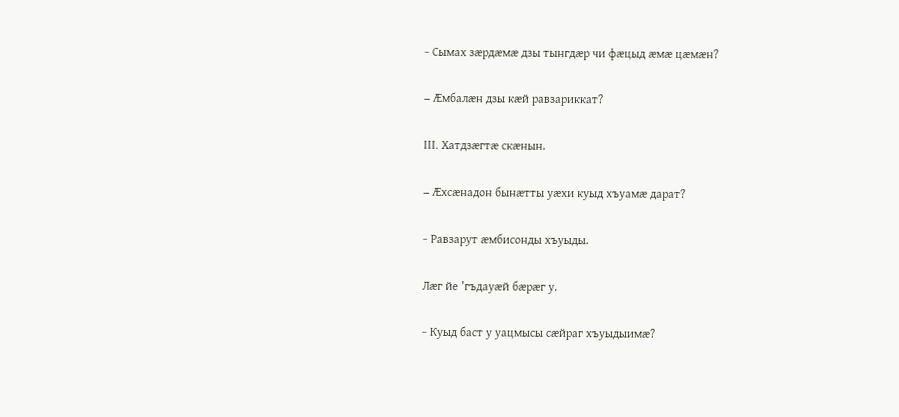− Сымах зæрдæмæ дзы тынгдæр чи фæцыд æмæ цæмæн?

− Æмбалæн дзы кæй равзариккат?

III. Хатдзæгтæ скæнын.

− Æхсæнадон бынæтты уæхи куыд хъуамæ дарат?

− Равзарут æмбисонды хъуыды.

Лæг йе ’гъдауæй бæрæг у.

− Куыд баст у уацмысы сæйраг хъуыдыимæ?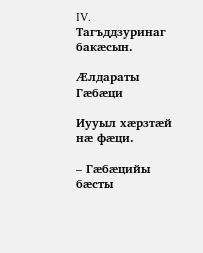IV. Тагъддзуринаг бакæсын.

Æлдараты Гæбæци

Иууыл хæрзтæй нæ фæци.

– Гæбæцийы бæсты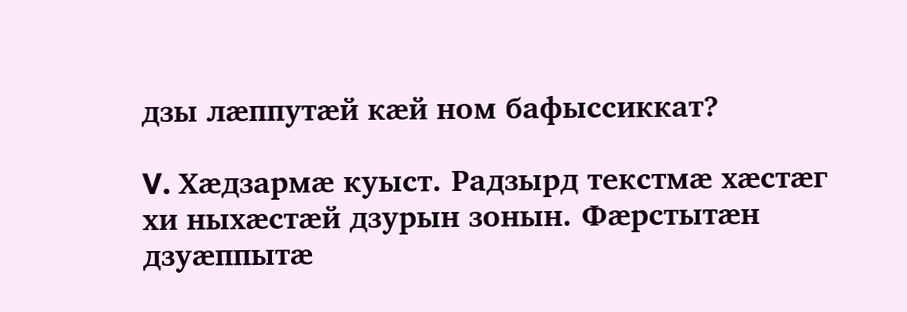дзы лæппутæй кæй ном бафыссиккат?

V. Хæдзармæ куыст. Радзырд текстмæ хæстæг хи ныхæстæй дзурын зонын. Фæрстытæн дзуæппытæ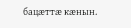бацæттæ кæнын.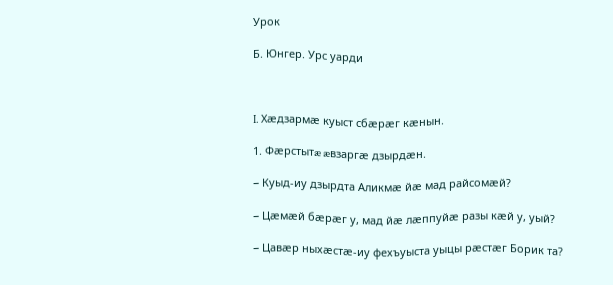Урок

Б. Юнгер. Урс уарди



I. Хæдзармæ куыст сбæрæг кæнын.

1. Фæрстытæ æвзаргæ дзырдæн.

− Куыд-иу дзырдта Аликмæ йæ мад райсомæй?

− Цæмæй бæрæг у, мад йæ лæппуйæ разы кæй у, уый?

− Цавæр ныхæстæ-иу фехъуыста уыцы рæстæг Борик та?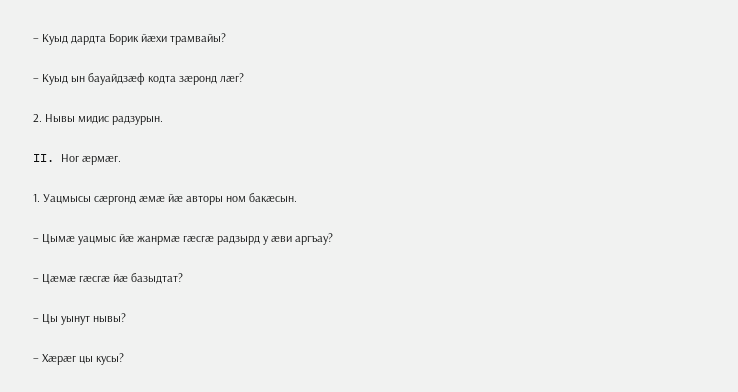− Куыд дардта Борик йæхи трамвайы?

− Куыд ын бауайдзæф кодта зæронд лæг?

2. Нывы мидис радзурын.

II. Ног æрмæг.

1. Уацмысы сæргонд æмæ йæ авторы ном бакæсын.

− Цымæ уацмыс йæ жанрмæ гæсгæ радзырд у æви аргъау?

− Цæмæ гæсгæ йæ базыдтат?

− Цы уынут нывы?

− Хæрæг цы кусы?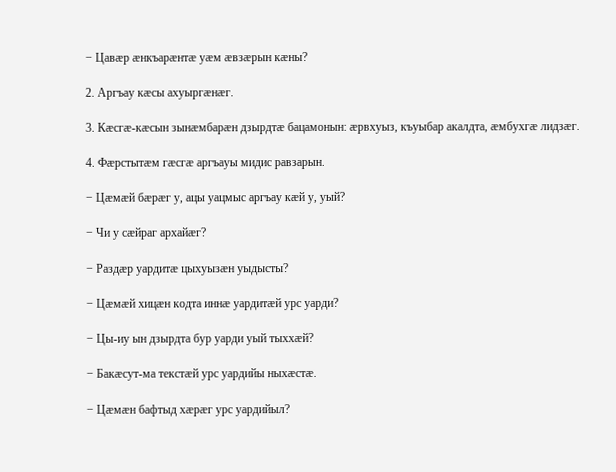− Цавæр æнкъарæнтæ уæм æвзæрын кæны?

2. Аргъау кæсы ахуыргæнæг.

3. Кæсгæ-кæсын зынæмбарæн дзырдтæ бацамонын: æрвхуыз, къуыбар акалдта, æмбухгæ лидзæг.

4. Фæрстытæм гæсгæ аргъауы мидис равзарын.

− Цæмæй бæрæг у, ацы уацмыс аргъау кæй у, уый?

− Чи у сæйраг архайæг?

− Раздæр уардитæ цыхуызæн уыдысты?

− Цæмæй хицæн кодта иннæ уардитæй урс уарди?

− Цы-иу ын дзырдта бур уарди уый тыххæй?

− Бакæсут-ма текстæй урс уардийы ныхæстæ.

− Цæмæн бафтыд хæрæг урс уардийыл?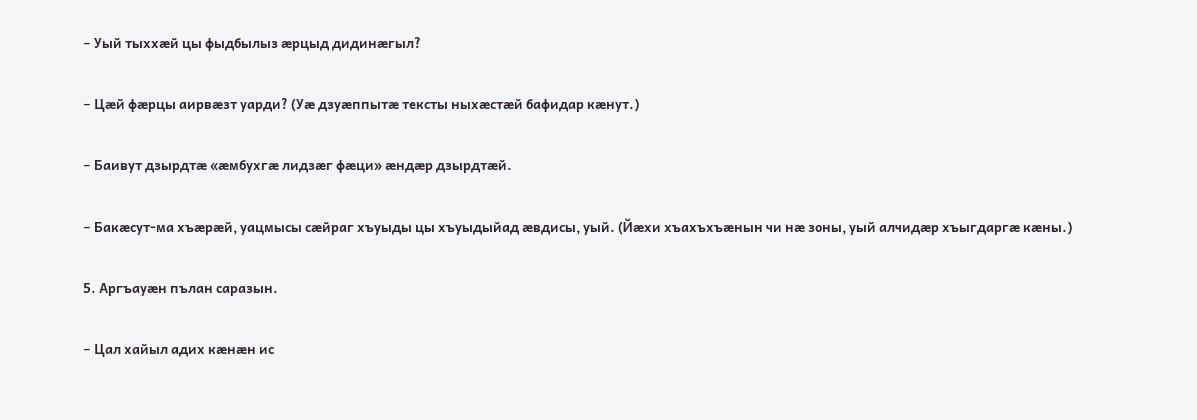− Уый тыххæй цы фыдбылыз æрцыд дидинæгыл?

− Цæй фæрцы аирвæзт уарди? (Уæ дзуæппытæ тексты ныхæстæй бафидар кæнут.)

− Баивут дзырдтæ «æмбухгæ лидзæг фæци» æндæр дзырдтæй.

− Бакæсут-ма хъæрæй, уацмысы сæйраг хъуыды цы хъуыдыйад æвдисы, уый. (Йæхи хъахъхъæнын чи нæ зоны, уый алчидæр хъыгдаргæ кæны.)

5. Аргъауæн пълан саразын.

− Цал хайыл адих кæнæн ис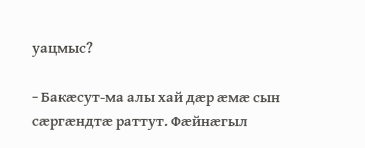уацмыс?

− Бакæсут-ма алы хай дæр æмæ сын сæргæндтæ раттут. Фæйнæгыл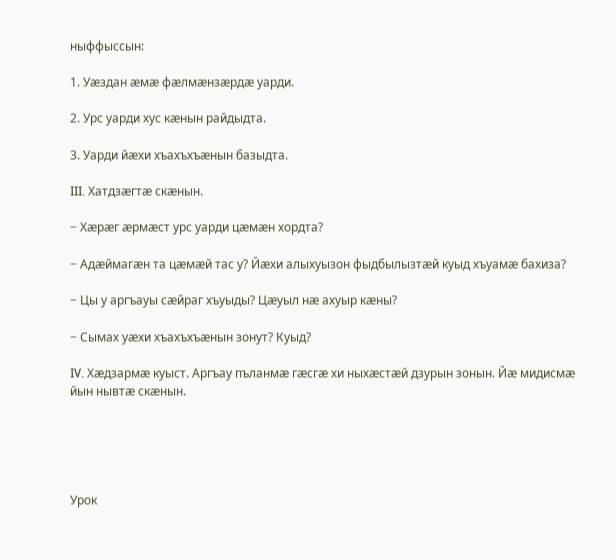ныффыссын:

1. Уæздан æмæ фæлмæнзæрдæ уарди.

2. Урс уарди хус кæнын райдыдта.

3. Уарди йæхи хъахъхъæнын базыдта.

III. Хатдзæгтæ скæнын.

− Хæрæг æрмæст урс уарди цæмæн хордта?

− Адæймагæн та цæмæй тас у? Йæхи алыхуызон фыдбылызтæй куыд хъуамæ бахиза?

− Цы у аргъауы сæйраг хъуыды? Цæуыл нæ ахуыр кæны?

− Сымах уæхи хъахъхъæнын зонут? Куыд?

IV. Хæдзармæ куыст. Аргъау пъланмæ гæсгæ хи ныхæстæй дзурын зонын. Йæ мидисмæ йын нывтæ скæнын.





Урок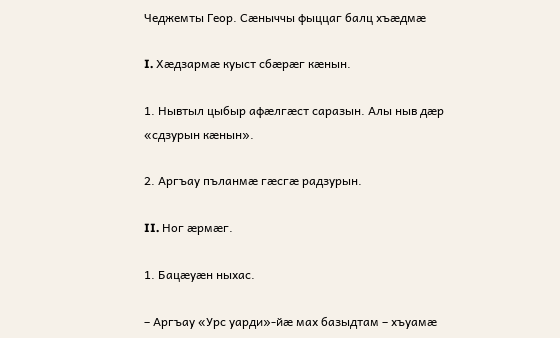Чеджемты Геор. Сæныччы фыццаг балц хъæдмæ

I. Хæдзармæ куыст сбæрæг кæнын.

1. Нывтыл цыбыр афæлгæст саразын. Алы ныв дæр «сдзурын кæнын».

2. Аргъау пъланмæ гæсгæ радзурын.

II. Ног æрмæг.

1. Бацæуæн ныхас.

– Аргъау «Урс уарди»-йæ мах базыдтам – хъуамæ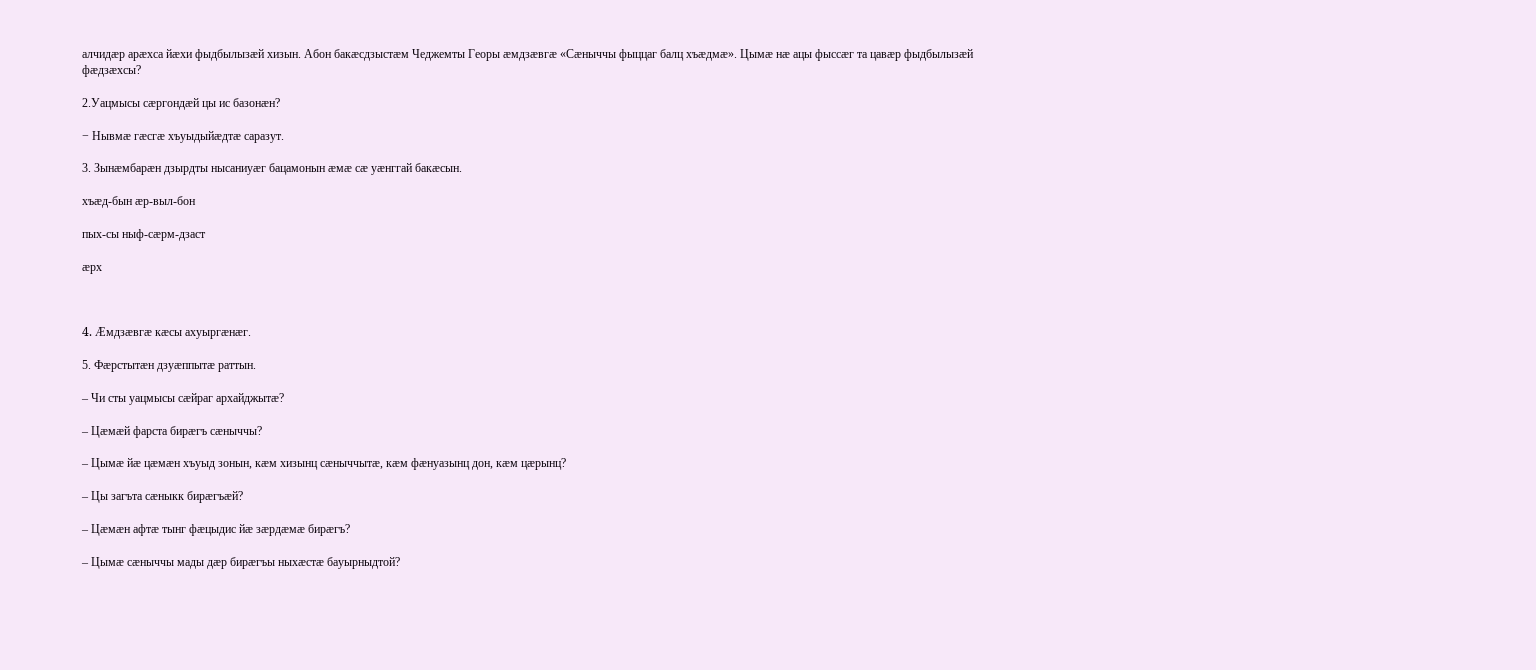алчидæр арæхса йæхи фыдбылызæй хизын. Абон бакæсдзыстæм Чеджемты Георы æмдзæвгæ «Сæныччы фыццаг балц хъæдмæ». Цымæ нæ ацы фыссæг та цавæр фыдбылызæй фæдзæхсы?

2.Уацмысы сæргондæй цы ис базонæн?

− Нывмæ гæсгæ хъуыдыйæдтæ саразут.

3. Зынæмбарæн дзырдты нысаниуæг бацамонын æмæ сæ уæнггай бакæсын.

хъæд-бын æр-выл-бон

пых-сы ныф-сæрм-дзаст

æрх



4. Æмдзæвгæ кæсы ахуыргæнæг.

5. Фæрстытæн дзуæппытæ раттын.

– Чи сты уацмысы сæйраг архайджытæ?

– Цæмæй фарста бирæгъ сæныччы?

– Цымæ йæ цæмæн хъуыд зонын, кæм хизынц сæныччытæ, кæм фæнуазынц дон, кæм цæрынц?

– Цы загъта сæныкк бирæгъæй?

– Цæмæн афтæ тынг фæцыдис йæ зæрдæмæ бирæгъ?

– Цымæ сæныччы мады дæр бирæгъы ныхæстæ бауырныдтой?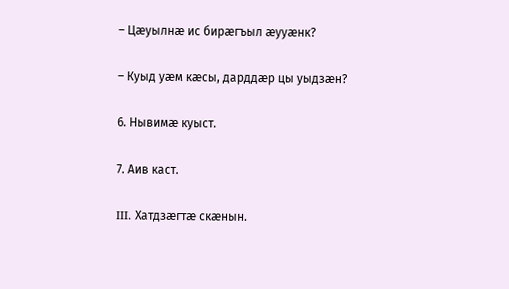– Цæуылнæ ис бирæгъыл æууæнк?

– Куыд уæм кæсы, дарддæр цы уыдзæн?

6. Нывимæ куыст.

7. Аив каст.

III. Хатдзæгтæ скæнын.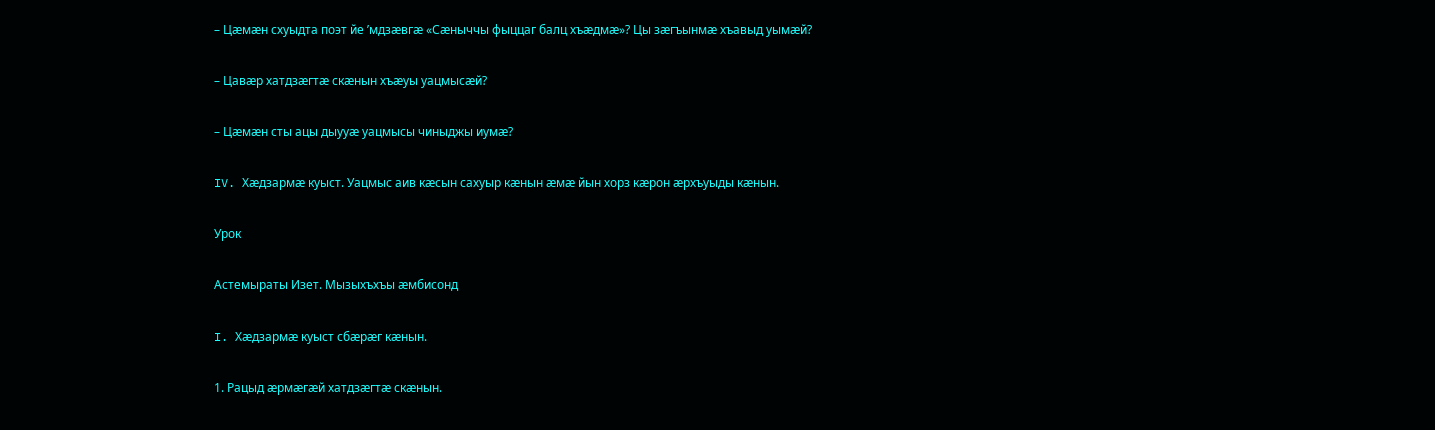– Цæмæн схуыдта поэт йе ’мдзæвгæ «Сæныччы фыццаг балц хъæдмæ»? Цы зæгъынмæ хъавыд уымæй?

– Цавæр хатдзæгтæ скæнын хъæуы уацмысæй?

– Цæмæн сты ацы дыууæ уацмысы чиныджы иумæ?

IV. Хæдзармæ куыст. Уацмыс аив кæсын сахуыр кæнын æмæ йын хорз кæрон æрхъуыды кæнын.

Урок

Астемыраты Изет. Мызыхъхъы æмбисонд

I. Хæдзармæ куыст сбæрæг кæнын.

1. Рацыд æрмæгæй хатдзæгтæ скæнын.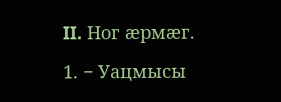II. Ног æрмæг.

1. − Уацмысы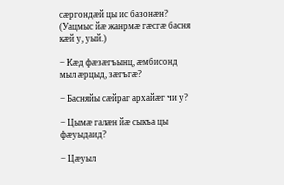сæргондæй цы ис базонæн? (Уацмыс йæ жанрмæ гæсгæ басня кæй у, уый.)

− Кæд фæзæгъынц, æмбисонд мыл æрцыд, зæгъгæ?

− Басняйы сæйраг архайæг чи у?

− Цымæ галæн йæ сыкъа цы фæуыдаид?

− Цæуыл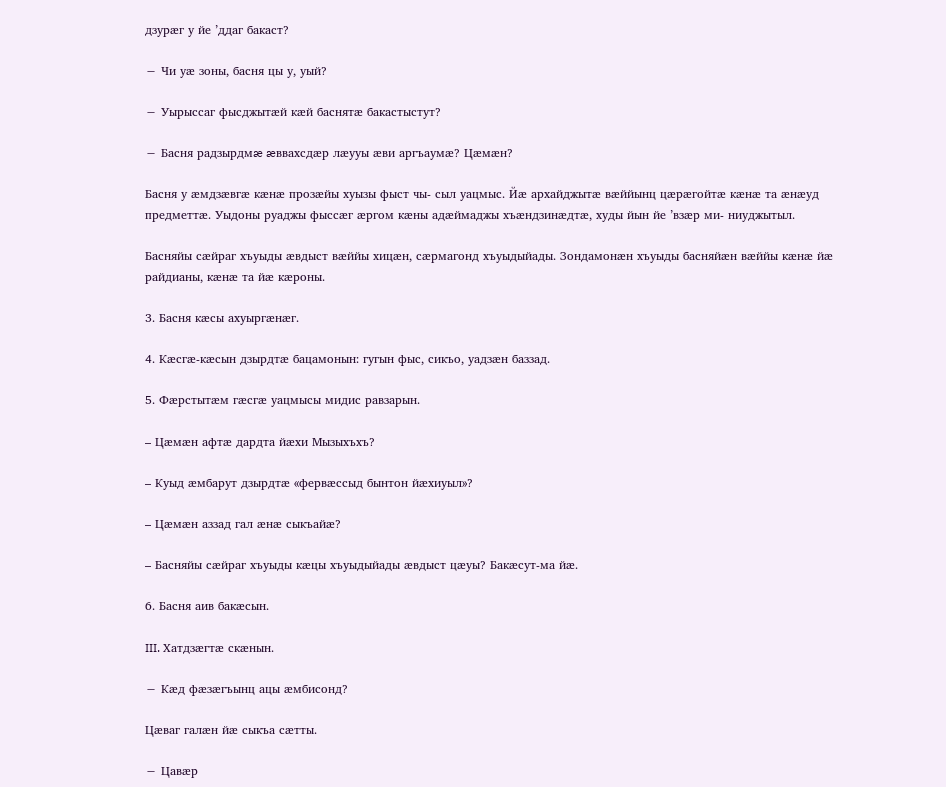дзурæг у йе ’ддаг бакаст?

− Чи уæ зоны, басня цы у, уый?

− Уырыссаг фысджытæй кæй баснятæ бакастыстут?

− Басня радзырдмæ æввахсдæр лæууы æви аргъаумæ? Цæмæн?

Басня у æмдзæвгæ кæнæ прозæйы хуызы фыст чы- сыл уацмыс. Йæ архайджытæ вæййынц цæрæгойтæ кæнæ та æнæуд предметтæ. Уыдоны руаджы фыссæг æргом кæны адæймаджы хъæндзинæдтæ, худы йын йе ’взæр ми- ниуджытыл.

Басняйы сæйраг хъуыды æвдыст вæййы хицæн, сæрмагонд хъуыдыйады. Зондамонæн хъуыды басняйæн вæййы кæнæ йæ райдианы, кæнæ та йæ кæроны.

3. Басня кæсы ахуыргæнæг.

4. Кæсгæ-кæсын дзырдтæ бацамонын: гугын фыс, сикъо, уадзæн баззад.

5. Фæрстытæм гæсгæ уацмысы мидис равзарын.

– Цæмæн афтæ дардта йæхи Мызыхъхъ?

– Куыд æмбарут дзырдтæ «фервæссыд бынтон йæхиуыл»?

– Цæмæн аззад гал æнæ сыкъайæ?

– Басняйы сæйраг хъуыды кæцы хъуыдыйады æвдыст цæуы? Бакæсут-ма йæ.

6. Басня аив бакæсын.

III. Хатдзæгтæ скæнын.

− Кæд фæзæгъынц ацы æмбисонд?

Цæваг галæн йæ сыкъа сæтты.

− Цавæр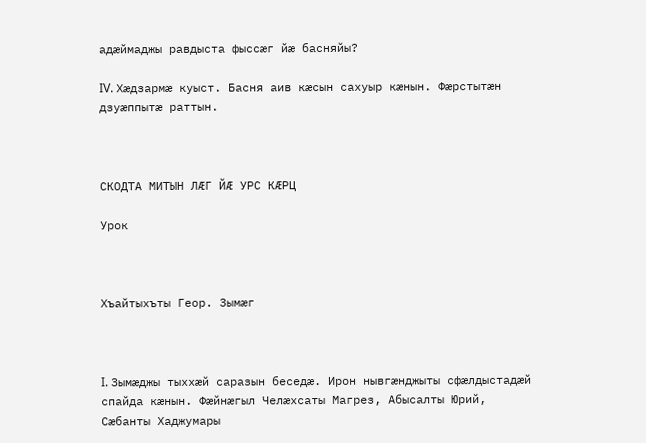адæймаджы равдыста фыссæг йæ басняйы?

IV. Хæдзармæ куыст. Басня аив кæсын сахуыр кæнын. Фæрстытæн дзуæппытæ раттын.



СКОДТА МИТЫН ЛÆГ ЙÆ УРС КÆРЦ

Урок



Хъайтыхъты Геор. Зымæг



I. Зымæджы тыххæй саразын беседæ. Ирон нывгæнджыты сфæлдыстадæй спайда кæнын. Фæйнæгыл Челæхсаты Магрез, Абысалты Юрий, Сæбанты Хаджумары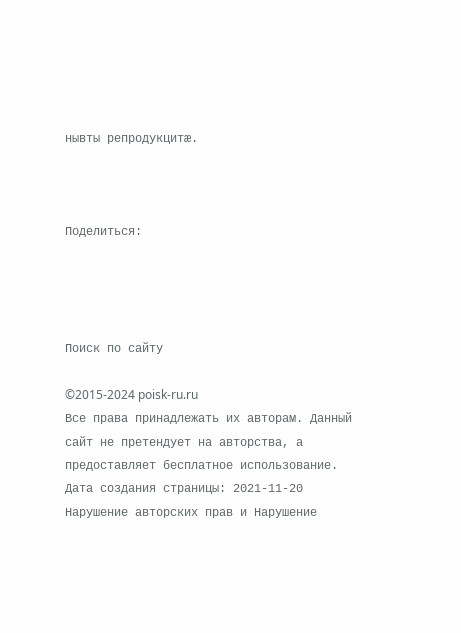нывты репродукцитæ.



Поделиться:




Поиск по сайту

©2015-2024 poisk-ru.ru
Все права принадлежать их авторам. Данный сайт не претендует на авторства, а предоставляет бесплатное использование.
Дата создания страницы: 2021-11-20 Нарушение авторских прав и Нарушение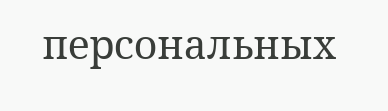персональных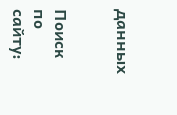данных


Поиск по сайту: